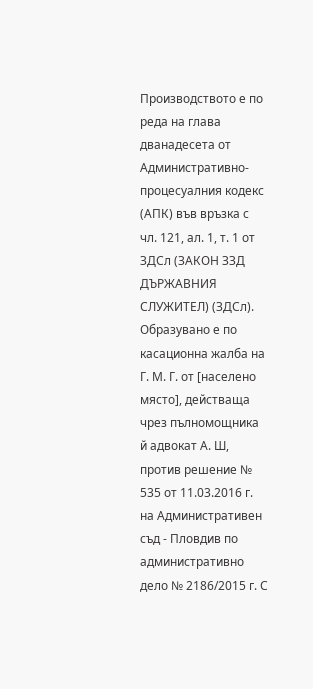Производството е по реда на глава дванадесета от Административно-процесуалния кодекс (АПК) във връзка с чл. 121, ал. 1, т. 1 от ЗДСл (ЗАКОН ЗЗД ДЪРЖАВНИЯ СЛУЖИТЕЛ) (ЗДСл).
Образувано е по касационна жалба на Г. М. Г. от [населено място], действаща чрез пълномощника й адвокат А. Ш, против решение № 535 от 11.03.2016 г. на Административен съд - Пловдив по административно дело № 2186/2015 г. С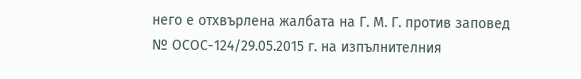него е отхвърлена жалбата на Г. М. Г. против заповед № ОСОС-124/29.05.2015 г. на изпълнителния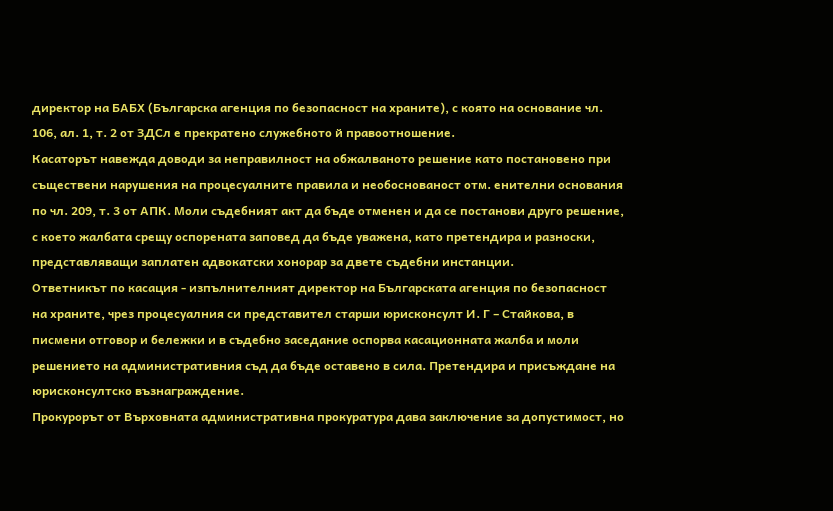директор на БАБХ (Българска агенция по безопасност на храните), с която на основание чл. 106, ал. 1, т. 2 от ЗДСл е прекратено служебното й правоотношение.
Касаторът навежда доводи за неправилност на обжалваното решение като постановено при съществени нарушения на процесуалните правила и необоснованост отм. енителни основания по чл. 209, т. 3 от АПК. Моли съдебният акт да бъде отменен и да се постанови друго решение, с което жалбата срещу оспорената заповед да бъде уважена, като претендира и разноски, представляващи заплатен адвокатски хонорар за двете съдебни инстанции.
Ответникът по касация - изпълнителният директор на Българската агенция по безопасност на храните, чрез процесуалния си представител старши юрисконсулт И. Г – Стайкова, в писмени отговор и бележки и в съдебно заседание оспорва касационната жалба и моли решението на административния съд да бъде оставено в сила. Претендира и присъждане на юрисконсултско възнаграждение.
Прокурорът от Върховната административна прокуратура дава заключение за допустимост, но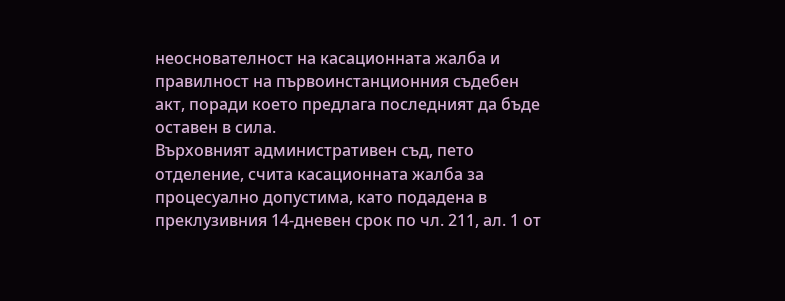неоснователност на касационната жалба и правилност на първоинстанционния съдебен акт, поради което предлага последният да бъде оставен в сила.
Върховният административен съд, пето отделение, счита касационната жалба за процесуално допустима, като подадена в преклузивния 14-дневен срок по чл. 211, ал. 1 от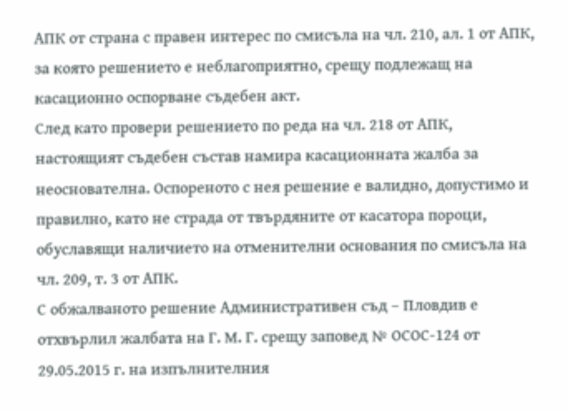АПК от страна с правен интерес по смисъла на чл. 210, ал. 1 от АПК, за която решението е неблагоприятно, срещу подлежащ на касационно оспорване съдебен акт.
След като провери решението по реда на чл. 218 от АПК, настоящият съдебен състав намира касационната жалба за неоснователна. Оспореното с нея решение е валидно, допустимо и правилно, като не страда от твърдяните от касатора пороци, обуславящи наличието на отменителни основания по смисъла на чл. 209, т. 3 от АПК.
С обжалваното решение Административен съд – Пловдив е отхвърлил жалбата на Г. М. Г. срещу заповед № ОСОС-124 от 29.05.2015 г. на изпълнителния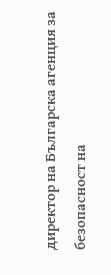директор на Българска агенция за безопасност на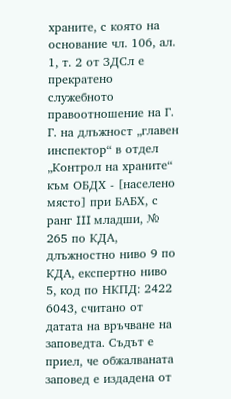храните, с която на основание чл. 106, ал. 1, т. 2 от ЗДСл е прекратено служебното правоотношение на Г. Г. на длъжност „главен инспектор“ в отдел „Контрол на храните“ към ОБДХ - [населено място] при БАБХ, с ранг III младши, № 265 по КДА, длъжностно ниво 9 по КДА, експертно ниво 5, код по НКПД: 2422 6043, считано от датата на връчване на заповедта. Съдът е приел, че обжалваната заповед е издадена от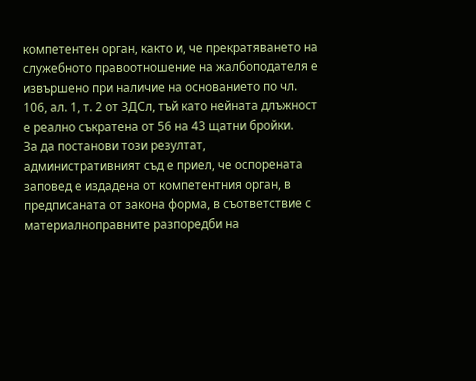компетентен орган, както и, че прекратяването на служебното правоотношение на жалбоподателя е извършено при наличие на основанието по чл. 106, ал. 1, т. 2 от ЗДСл, тъй като нейната длъжност е реално съкратена от 56 на 43 щатни бройки.
За да постанови този резултат, административният съд е приел, че оспорената заповед е издадена от компетентния орган, в предписаната от закона форма, в съответствие с материалноправните разпоредби на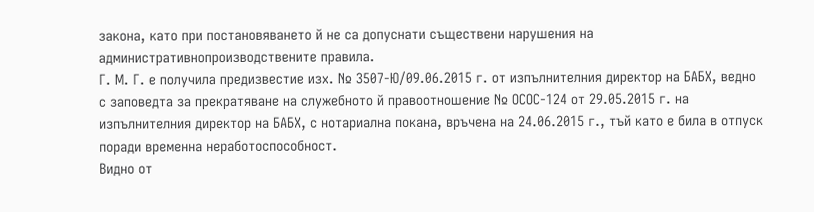закона, като при постановяването й не са допуснати съществени нарушения на административнопроизводствените правила.
Г. М. Г. е получила предизвестие изх. № 3507-Ю/09.06.2015 г. от изпълнителния директор на БАБХ, ведно с заповедта за прекратяване на служебното й правоотношение № ОСОС-124 от 29.05.2015 г. на изпълнителния директор на БАБХ, с нотариална покана, връчена на 24.06.2015 г., тъй като е била в отпуск поради временна неработоспособност.
Видно от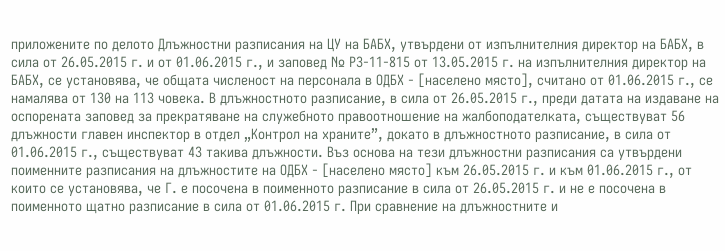приложените по делото Длъжностни разписания на ЦУ на БАБХ, утвърдени от изпълнителния директор на БАБХ, в сила от 26.05.2015 г. и от 01.06.2015 г., и заповед № РЗ-11-815 от 13.05.2015 г. на изпълнителния директор на БАБХ, се установява, че общата численост на персонала в ОДБХ - [населено място], считано от 01.06.2015 г., се намалява от 130 на 113 човека. В длъжностното разписание, в сила от 26.05.2015 г., преди датата на издаване на оспорената заповед за прекратяване на служебното правоотношение на жалбоподателката, съществуват 56 длъжности главен инспектор в отдел „Контрол на храните”, докато в длъжностното разписание, в сила от 01.06.2015 г., съществуват 43 такива длъжности. Въз основа на тези длъжностни разписания са утвърдени поименните разписания на длъжностите на ОДБХ - [населено място] към 26.05.2015 г. и към 01.06.2015 г., от които се установява, че Г. е посочена в поименното разписание в сила от 26.05.2015 г. и не е посочена в поименното щатно разписание в сила от 01.06.2015 г. При сравнение на длъжностните и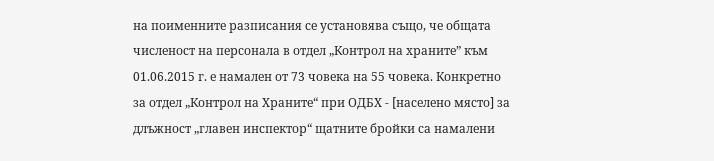на поименните разписания се установява също, че общата численост на персонала в отдел „Контрол на храните” към 01.06.2015 г. е намален от 73 човека на 55 човека. Конкретно за отдел „Контрол на Храните“ при ОДБХ - [населено място] за длъжност „главен инспектор“ щатните бройки са намалени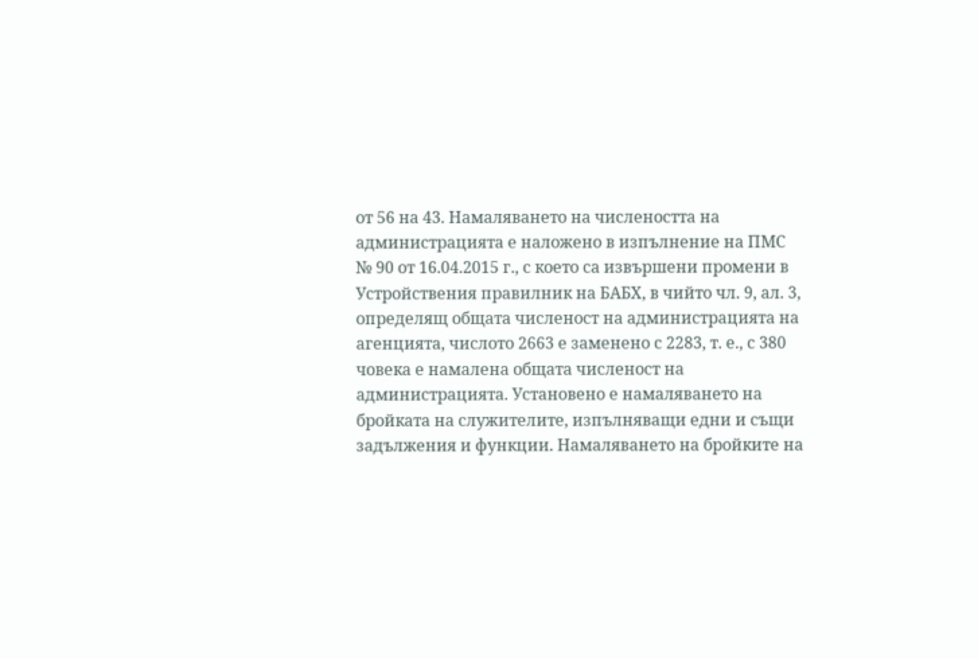от 56 на 43. Намаляването на числеността на администрацията е наложено в изпълнение на ПМС № 90 от 16.04.2015 г., с което са извършени промени в Устройствения правилник на БАБХ, в чийто чл. 9, ал. 3, определящ общата численост на администрацията на агенцията, числото 2663 е заменено с 2283, т. е., с 380 човека е намалена общата численост на администрацията. Установено е намаляването на бройката на служителите, изпълняващи едни и същи задължения и функции. Намаляването на бройките на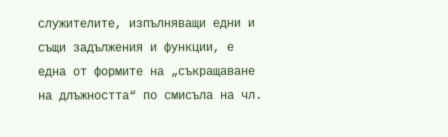служителите, изпълняващи едни и същи задължения и функции, е една от формите на „съкращаване на длъжността“ по смисъла на чл.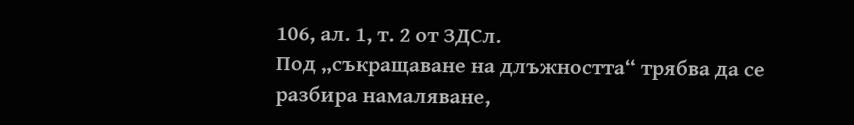106, ал. 1, т. 2 от ЗДСл.
Под „съкращаване на длъжността“ трябва да се разбира намаляване,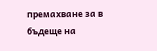премахване за в бъдеще на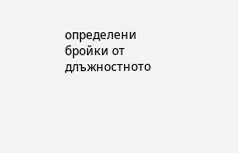определени бройки от длъжностното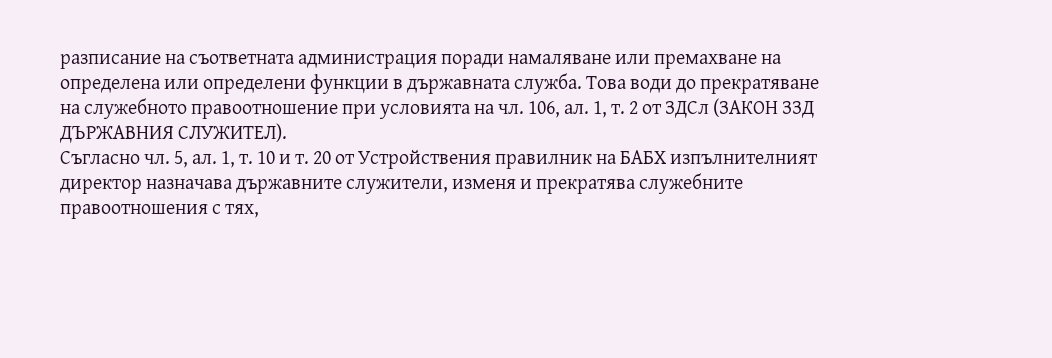разписание на съответната администрация поради намаляване или премахване на определена или определени функции в държавната служба. Това води до прекратяване на служебното правоотношение при условията на чл. 106, ал. 1, т. 2 от ЗДСл (ЗАКОН ЗЗД ДЪРЖАВНИЯ СЛУЖИТЕЛ).
Съгласно чл. 5, ал. 1, т. 10 и т. 20 от Устройствения правилник на БАБХ изпълнителният директор назначава държавните служители, изменя и прекратява служебните правоотношения с тях,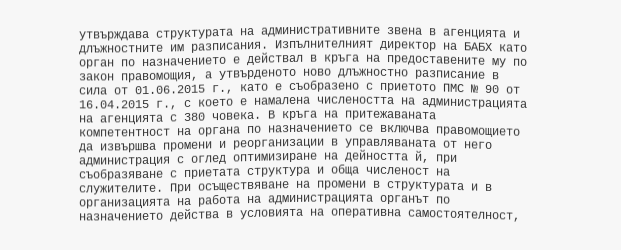утвърждава структурата на административните звена в агенцията и длъжностните им разписания. Изпълнителният директор на БАБХ като орган по назначението е действал в кръга на предоставените му по закон правомощия, а утвърденото ново длъжностно разписание в сила от 01.06.2015 г., като е съобразено с приетото ПМС № 90 от 16.04.2015 г., с което е намалена числеността на администрацията на агенцията с 380 човека. В кръга на притежаваната компетентност на органа по назначението се включва правомощието да извършва промени и реорганизации в управляваната от него администрация с оглед оптимизиране на дейността й, при съобразяване с приетата структура и обща численост на служителите. При осъществяване на промени в структурата и в организацията на работа на администрацията органът по назначението действа в условията на оперативна самостоятелност,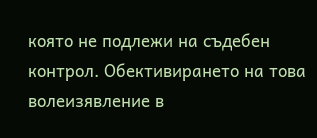която не подлежи на съдебен контрол. Обективирането на това волеизявление в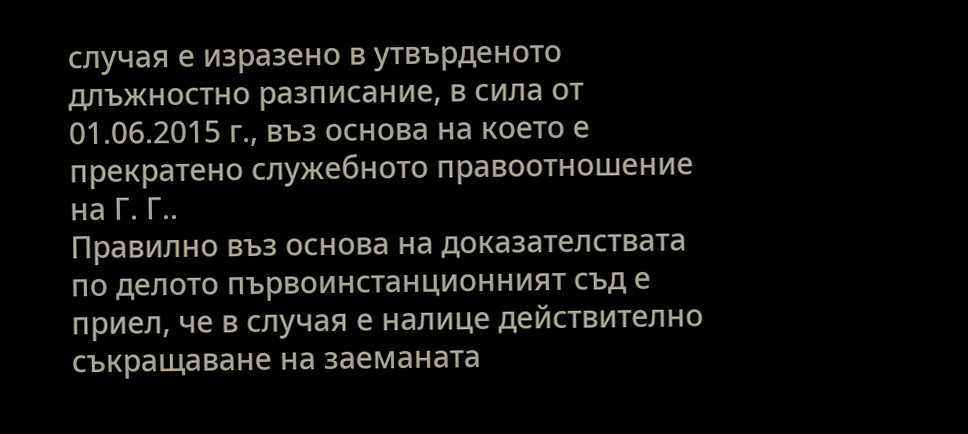случая е изразено в утвърденото длъжностно разписание, в сила от 01.06.2015 г., въз основа на което е прекратено служебното правоотношение на Г. Г..
Правилно въз основа на доказателствата по делото първоинстанционният съд е приел, че в случая е налице действително съкращаване на заеманата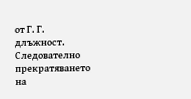от Г. Г. длъжност. Следователно прекратяването на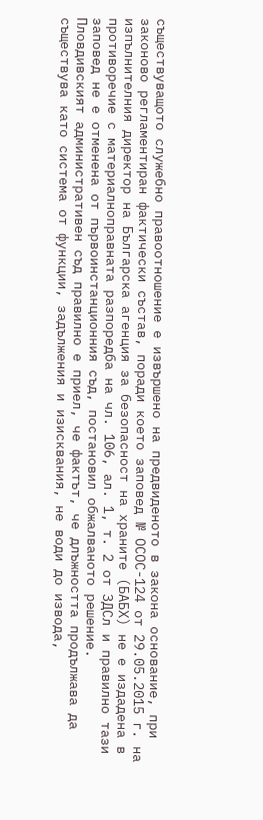съществуващото служебно правоотношение е извършено на предвиденото в закона основание, при законово регламентиран фактически състав, поради което заповед № ОСОС-124 от 29.05.2015 г. на изпълнителния директор на Българска агенция за безопасност на храните (БАБХ) не е издадена в противоречие с материалноправната разпоредба на чл. 106, ал. 1, т. 2 от ЗДСл и правилно тази заповед не е отменена от първоинстанционния съд, постановил обжалваното решение.
Пловдивският административен съд правилно е приел, че фактът, че длъжността продължава да съществува като система от функции, задължения и изисквания, не води до извода,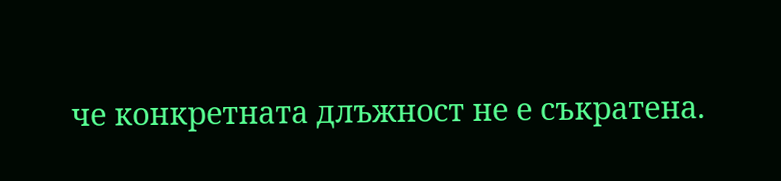че конкретната длъжност не е съкратена.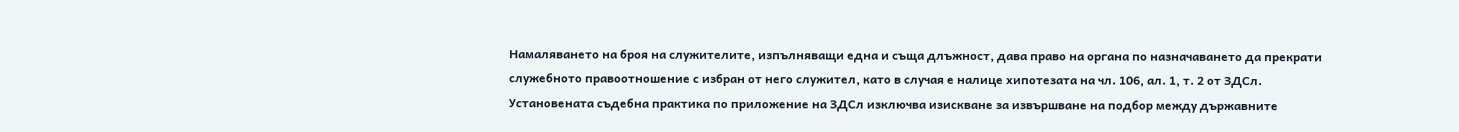Намаляването на броя на служителите, изпълняващи една и съща длъжност, дава право на органа по назначаването да прекрати служебното правоотношение с избран от него служител, като в случая е налице хипотезата на чл. 106, ал. 1, т. 2 от ЗДСл.
Установената съдебна практика по приложение на ЗДСл изключва изискване за извършване на подбор между държавните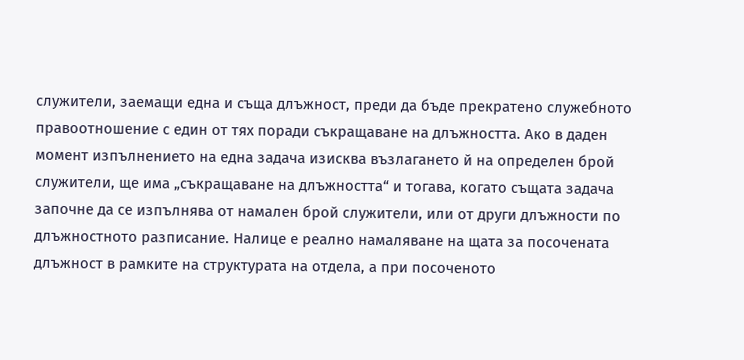служители, заемащи една и съща длъжност, преди да бъде прекратено служебното правоотношение с един от тях поради съкращаване на длъжността. Ако в даден момент изпълнението на една задача изисква възлагането й на определен брой служители, ще има „съкращаване на длъжността“ и тогава, когато същата задача започне да се изпълнява от намален брой служители, или от други длъжности по длъжностното разписание. Налице е реално намаляване на щата за посочената длъжност в рамките на структурата на отдела, а при посоченото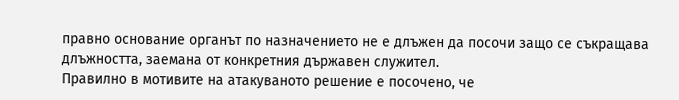правно основание органът по назначението не е длъжен да посочи защо се съкращава длъжността, заемана от конкретния държавен служител.
Правилно в мотивите на атакуваното решение е посочено, че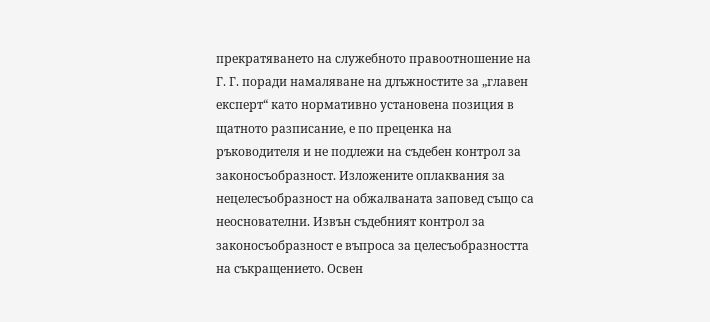прекратяването на служебното правоотношение на Г. Г. поради намаляване на длъжностите за „главен експерт“ като нормативно установена позиция в щатното разписание, е по преценка на ръководителя и не подлежи на съдебен контрол за законосъобразност. Изложените оплаквания за нецелесъобразност на обжалваната заповед също са неоснователни. Извън съдебният контрол за законосъобразност е въпроса за целесъобразността на съкращението. Освен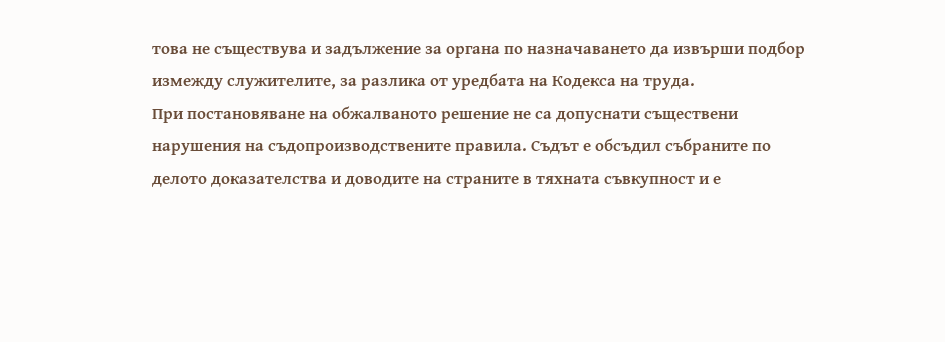това не съществува и задължение за органа по назначаването да извърши подбор измежду служителите, за разлика от уредбата на Кодекса на труда.
При постановяване на обжалваното решение не са допуснати съществени нарушения на съдопроизводствените правила. Съдът е обсъдил събраните по делото доказателства и доводите на страните в тяхната съвкупност и е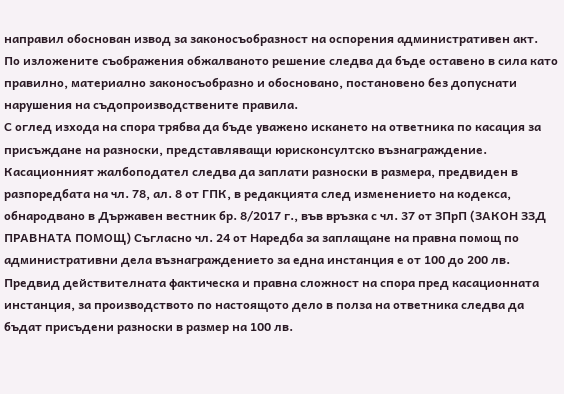направил обоснован извод за законосъобразност на оспорения административен акт.
По изложените съображения обжалваното решение следва да бъде оставено в сила като правилно, материално законосъобразно и обосновано, постановено без допуснати нарушения на съдопроизводствените правила.
С оглед изхода на спора трябва да бъде уважено искането на ответника по касация за присъждане на разноски, представляващи юрисконсултско възнаграждение. Касационният жалбоподател следва да заплати разноски в размера, предвиден в разпоредбата на чл. 78, ал. 8 от ГПК, в редакцията след изменението на кодекса, обнародвано в Държавен вестник бр. 8/2017 г., във връзка с чл. 37 от ЗПрП (ЗАКОН ЗЗД ПРАВНАТА ПОМОЩ) Съгласно чл. 24 от Наредба за заплащане на правна помощ по административни дела възнаграждението за една инстанция е от 100 до 200 лв. Предвид действителната фактическа и правна сложност на спора пред касационната инстанция, за производството по настоящото дело в полза на ответника следва да бъдат присъдени разноски в размер на 100 лв.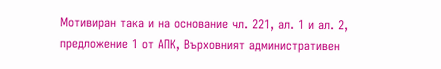Мотивиран така и на основание чл. 221, ал. 1 и ал. 2, предложение 1 от АПК, Върховният административен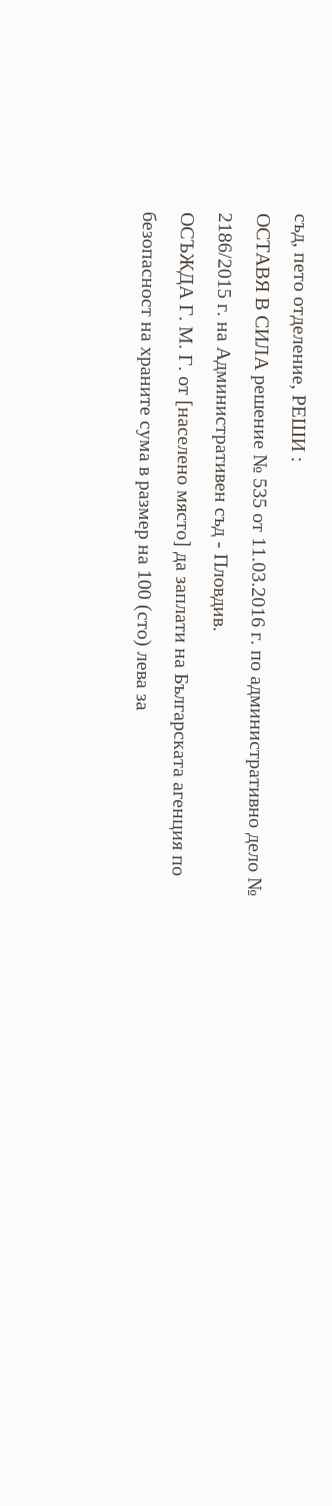съд, пето отделение, РЕШИ :
ОСТАВЯ В СИЛА решение № 535 от 11.03.2016 г. по административно дело № 2186/2015 г. на Административен съд - Пловдив.
ОСЪЖДА Г. М. Г. от [населено място] да заплати на Българската агенция по безопасност на храните сума в размер на 100 (сто) лева за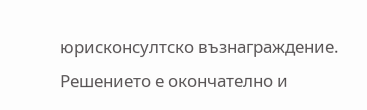юрисконсултско възнаграждение.
Решението е окончателно и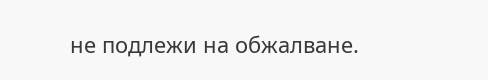не подлежи на обжалване.